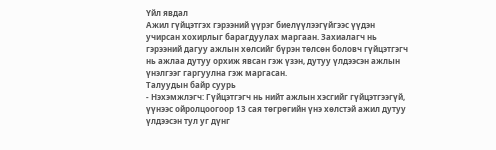Үйл явдал
Ажил гүйцэтгэх гэрээний үүрэг биелүүлээгүйгээс үүдэн учирсан хохирлыг барагдуулах маргаан. Захиалагч нь гэрээний дагуу ажлын хөлсийг бүрэн төлсөн боловч гүйцэтгэгч нь ажлаа дутуу орхиж явсан гэж үзэн, дутуу үлдээсэн ажлын үнэлгээг гаргуулна гэж маргасан.
Талуудын байр суурь
- Нэхэмжлэгч: Гүйцэтгэгч нь нийт ажлын хэсгийг гүйцэтгээгүй, үүнээс ойролцоогоор 13 сая төгрөгийн үнэ хөлстэй ажил дутуу үлдээсэн тул уг дүнг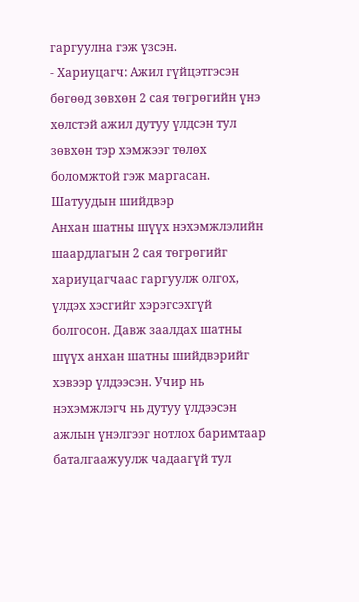гаргуулна гэж үзсэн.
- Хариуцагч: Ажил гүйцэтгэсэн бөгөөд зөвхөн 2 сая төгрөгийн үнэ хөлстэй ажил дутуу үлдсэн тул зөвхөн тэр хэмжээг төлөх боломжтой гэж маргасан.
Шатуудын шийдвэр
Анхан шатны шүүх нэхэмжлэлийн шаардлагын 2 сая төгрөгийг хариуцагчаас гаргуулж олгох, үлдэх хэсгийг хэрэгсэхгүй болгосон. Давж заалдах шатны шүүх анхан шатны шийдвэрийг хэвээр үлдээсэн. Учир нь нэхэмжлэгч нь дутуу үлдээсэн ажлын үнэлгээг нотлох баримтаар баталгаажуулж чадаагүй тул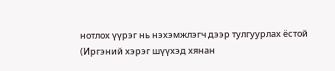нотлох үүрэг нь нэхэмжлэгч дээр тулгуурлах ёстой (Иргэний хэрэг шүүхэд хянан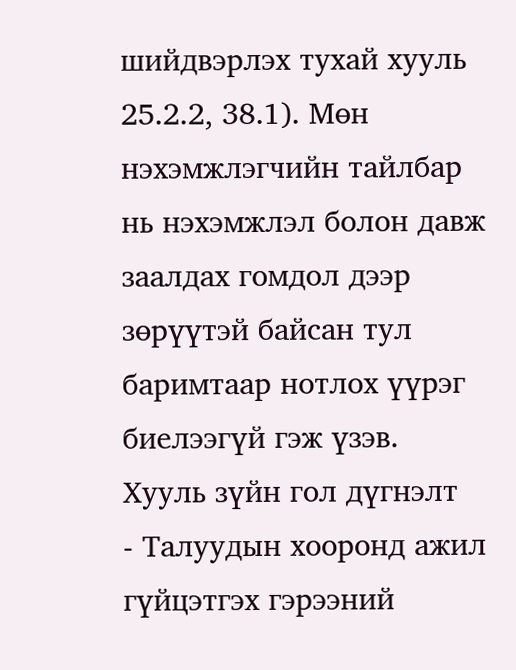шийдвэрлэх тухай хууль 25.2.2, 38.1). Мөн нэхэмжлэгчийн тайлбар нь нэхэмжлэл болон давж заалдах гомдол дээр зөрүүтэй байсан тул баримтаар нотлох үүрэг биелээгүй гэж үзэв.
Хууль зүйн гол дүгнэлт
- Талуудын хооронд ажил гүйцэтгэх гэрээний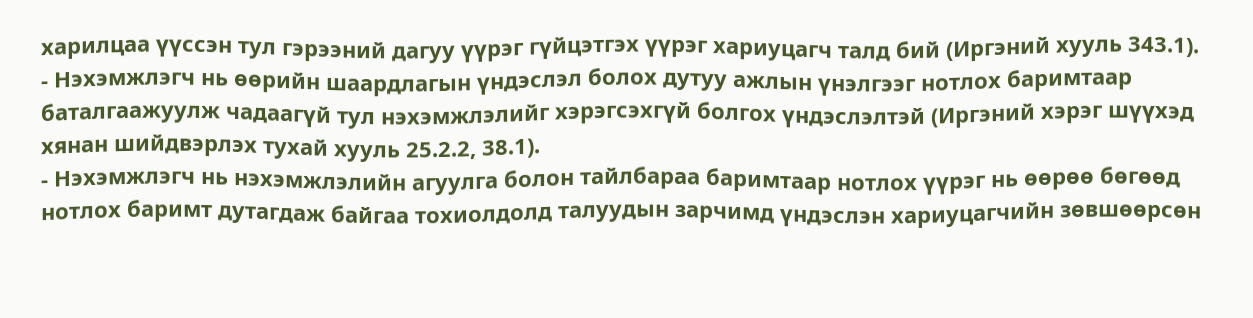харилцаа үүссэн тул гэрээний дагуу үүрэг гүйцэтгэх үүрэг хариуцагч талд бий (Иргэний хууль 343.1).
- Нэхэмжлэгч нь өөрийн шаардлагын үндэслэл болох дутуу ажлын үнэлгээг нотлох баримтаар баталгаажуулж чадаагүй тул нэхэмжлэлийг хэрэгсэхгүй болгох үндэслэлтэй (Иргэний хэрэг шүүхэд хянан шийдвэрлэх тухай хууль 25.2.2, 38.1).
- Нэхэмжлэгч нь нэхэмжлэлийн агуулга болон тайлбараа баримтаар нотлох үүрэг нь өөрөө бөгөөд нотлох баримт дутагдаж байгаа тохиолдолд талуудын зарчимд үндэслэн хариуцагчийн зөвшөөрсөн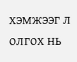хэмжээг л олгох нь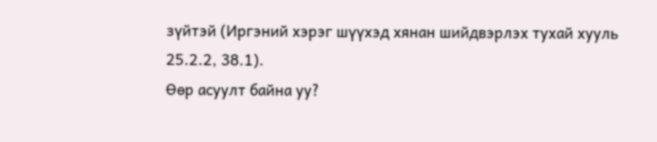зүйтэй (Иргэний хэрэг шүүхэд хянан шийдвэрлэх тухай хууль 25.2.2, 38.1).
Өөр асуулт байна уу?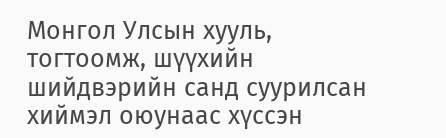Монгол Улсын хууль, тогтоомж, шүүхийн шийдвэрийн санд суурилсан хиймэл оюунаас хүссэн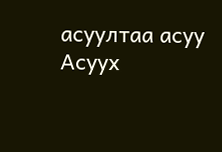асуултаа асуу
Асуух